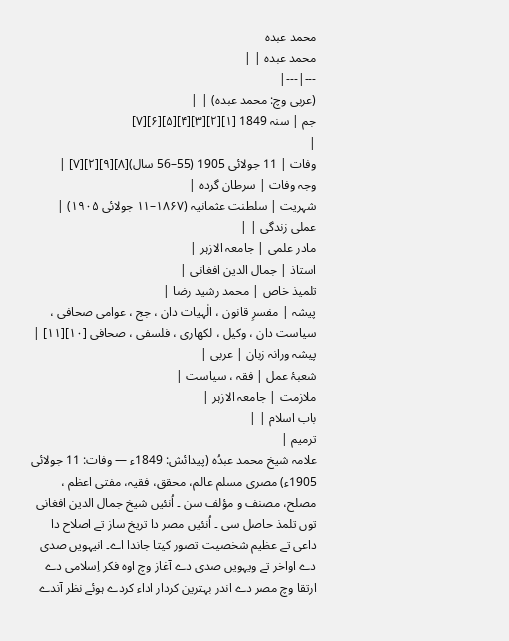محمد عبدہ
محمد عبدہ | |
---|---|
(عربی وچ: محمد عبده) | |
جم | سنہ 1849 [۱][۲][۳][۴][۵][۶][۷]
|
وفات | 11 جولائی 1905 (55–56 سال)[۸][۹][۲][۷] |
وجہ وفات | سرطان گردہ |
شہریت | سلطنت عثمانیہ (۱۸۶۷–۱۱ جولائی ۱۹۰۵) |
عملی زندگی | |
مادر علمی | جامعہ الازہر |
استاذ | جمال الدین افغانی |
تلمیذ خاص | محمد رشید رضا |
پیشہ | مفسرِ قانون ، الٰہیات دان ، جج ، عوامی صحافی ، سیاست دان ، وکیل ، لکھاری ، فلسفی ، صحافی [۱۰][۱۱] |
پیشہ ورانہ زبان | عربی |
شعبۂ عمل | فقہ ، سیاست |
ملازمت | جامعہ الازہر |
باب اسلام | |
ترمیم |
علامہ شیخ محمد عبدُہ (پیدائش: 1849ء — وفات: 11 جولائی 1905ء) مصری مسلم عالم، محقق، فقیہ، مفتی اعظم ، مصلح، مصنف و مؤلف سن ۔ اُنئيں شیخ جمال الدین افغانی توں تلمذ حاصل سی ۔ اُنئيں مصر دا تریخ ساز تے اصلاح دا داعی تے عظیم شخصیت تصور کیتا جاندا اے۔ انیہويں صدی دے اواخر تے ویہويں صدی دے آغاز وچ اوہ فکر اِسلامی دے ارتقا وچ مصر دے اندر بہترین کردار اداء کردے ہوئے نظر آندے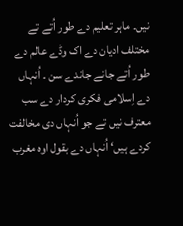نيں۔ ماہر تعلیم دے طور اُتے تے مختلف ادیان دے اک وڈے عالم دے طور اُتے جانے جاندے سن ۔ اُنہاں دے اِسلامی فکری کردار دے سب معترف نيں تے جو اُنہاں دی مخالفت کردے ہیں‘ اُنہاں دے بقول اوہ مغرب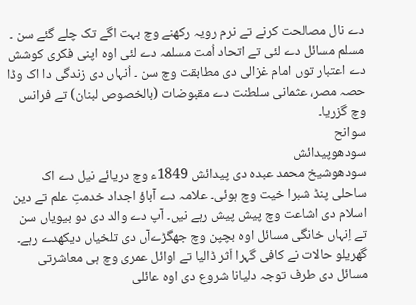دے نال مصالحت کرنے تے نرم رویہ رکھنے وچ بہت اگے تک چلے گئے سن ۔ مسلم مسائل دے لئی تے اتحاد اُمت مسلمہ دے لئی اوہ اپنی فکری کوشش دے اعتبار توں امام غزالی دی مطابقت وچ سن ۔ اُنہاں دی زندگی دا اک وڈا حصہ مصر، عثمانی سلطنت دے مقبوضات (بالخصوص لبنان) تے فرانس وچ گزریا۔
سوانح
سودھوپیدائش
سودھوشیخ محمد عبدہ دی پیدائش 1849ء وچ دریائے نیل دے اک ساحلی پنڈ شبرا خیت وچ ہوئی۔ علامہ دے آباؤ اجداد خدمتِ علم تے دین اسلام دی اشاعت وچ پیش پیش رہے نيں۔ آپ دے والد دی دو بیویاں سن تے اِنہاں خانگی مسائل اوہ بچپن وچ جھگڑےآں دی تلخیاں دیکھدے رہے۔ گھریلو حالات نے کافی گہرا اَثر ڈالیا تے اوائل عمری وچ ہی معاشرتی مسائل دی طرف توجہ دلیانا شروع دی اوہ عائلی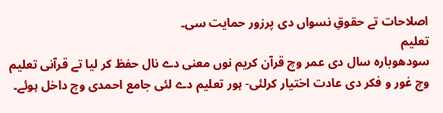اصلاحات تے حقوقِ نسواں دی پرزور حمایت سی۔
تعلیم
سودھوبارہ سال دی عمر وچ قرآن کریم نوں معنی دے نال حفظ کر ليا تے قرآنی تعلیم وچ غور و فکر دی عادت اختیار کرلئی- ہور تعلیم دے لئی جامع احمدی وچ داخل ہوئے۔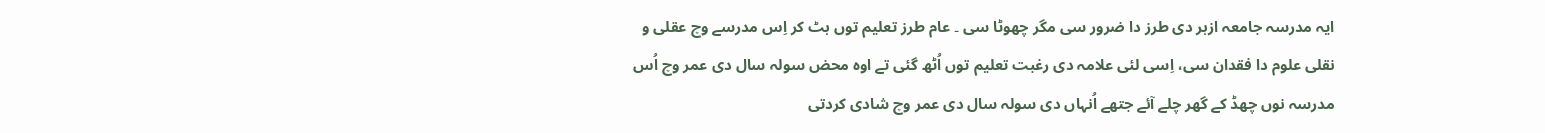ایہ مدرسہ جامعہ ازہر دی طرز دا ضرور سی مگر چھوٹا سی ۔ عام طرز تعلیم توں ہٹ کر اِس مدرسے وچ عقلی و نقلی علوم دا فقدان سی، اِسی لئی علامہ دی رغبت تعلیم توں اُٹھ گئی تے اوہ محض سولہ سال دی عمر وچ اُس مدرسہ نوں چھڈ کے گھر چلے آئے جتھے اُنہاں دی سولہ سال دی عمر وچ شادی کردتی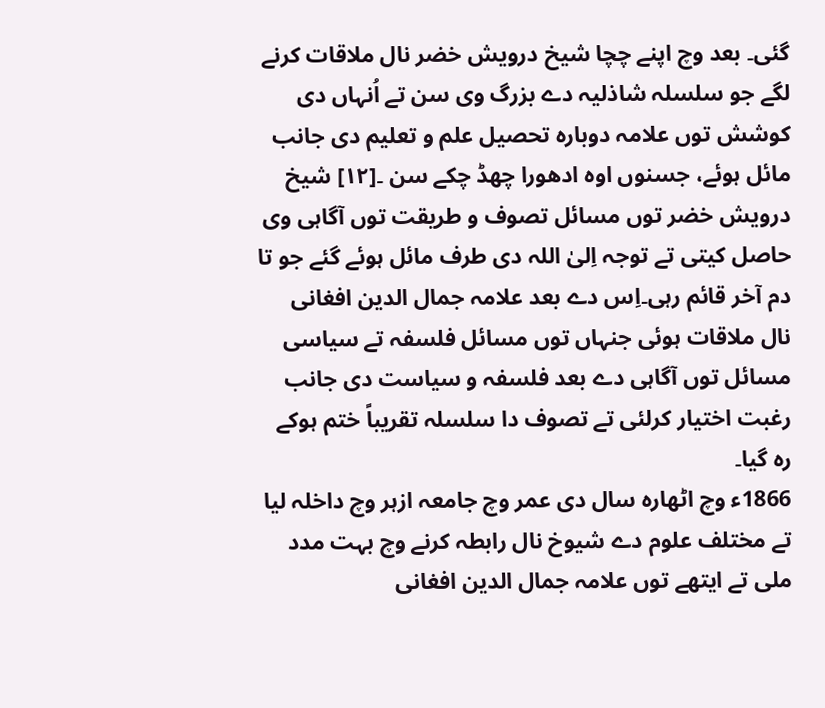گئی۔ بعد وچ اپنے چچا شیخ درویش خضر نال ملاقات کرنے لگے جو سلسلہ شاذلیہ دے بزرگ وی سن تے اُنہاں دی کوشش توں علامہ دوبارہ تحصیل علم و تعلیم دی جانب مائل ہوئے، جسنوں اوہ ادھورا چھڈ چکے سن ۔[۱۲] شیخ درویش خضر توں مسائل تصوف و طریقت توں آگاہی وی حاصل کيتی تے توجہ اِلیٰ اللہ دی طرف مائل ہوئے گئے جو تا دم آخر قائم رہی۔اِس دے بعد علامہ جمال الدین افغانی نال ملاقات ہوئی جنہاں توں مسائل فلسفہ تے سیاسی مسائل توں آگاہی دے بعد فلسفہ و سیاست دی جانب رغبت اختیار کرلئی تے تصوف دا سلسلہ تقریباً ختم ہوکے رہ گیا۔
1866ء وچ اٹھارہ سال دی عمر وچ جامعہ ازہر وچ داخلہ لیا تے مختلف علوم دے شیوخ نال رابطہ کرنے وچ بہت مدد ملی تے ایتھے توں علامہ جمال الدین افغانی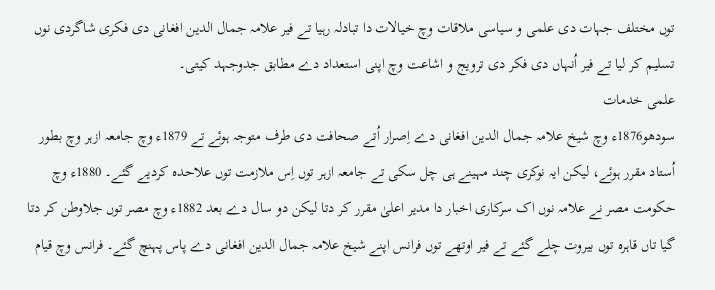توں مختلف جہات دی علمی و سیاسی ملاقات وچ خیالات دا تبادلہ رہیا تے فیر علامہ جمال الدین افغانی دی فکری شاگردی نوں تسلیم کر ليا تے فیر اُنہاں دی فکر دی ترویج و اشاعت وچ اپنی استعداد دے مطابق جدوجہد کيتی۔
علمی خدمات
سودھو1876ء وچ شیخ علامہ جمال الدین افغانی دے اِصرار اُتے صحافت دی طرف متوجہ ہوئے تے 1879ء وچ جامعہ ازہر وچ بطور اُستاد مقرر ہوئے، لیکن ایہ نوکری چند مہینے ہی چل سکی تے جامعہ ازہر توں اِس ملازمت توں علاحدہ کردیے گئے۔ 1880ء وچ حکومت مصر نے علامہ نوں اک سرکاری اخبار دا مدیر اعلیٰ مقرر کر دتا لیکن دو سال دے بعد 1882ء وچ مصر توں جلاوطن کر دتا گیا تاں قاہرہ توں بیروت چلے گئے تے فیر اوتھے توں فرانس اپنے شیخ علامہ جمال الدین افغانی دے پاس پہنچ گئے۔ فرانس وچ قیام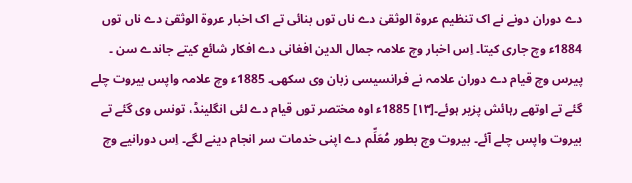دے دوران دونے نے اک تنظیم عروۃ الوثقیٰ دے ناں توں بنائی تے اک اخبار عروۃ الوثقیٰ دے ناں توں 1884ء وچ جاری کیتا۔ اِس اخبار وچ علامہ جمال الدین افغانی دے افکار شائع کیتے جاندے سن ۔ پیرس وچ قیام دے دوران علامہ نے فرانسیسی زبان وی سکھی۔ 1885ء وچ علامہ واپس بیروت چلے گئے تے اوتھے رہائش پزیر ہوئے۔[۱۳] 1885ء اوہ مختصر توں قیام دے لئی انگلینڈ، تونس وی گئے تے بیروت واپس چلے آئے۔ بیروت وچ بطور مُعَلِّم دے اپنی خدمات سر انجام دینے لگے۔ اِس دورانیے وچ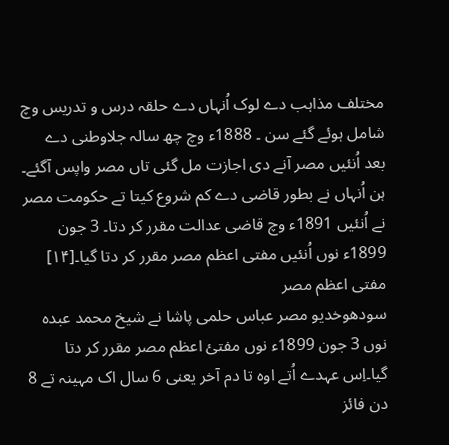مختلف مذاہب دے لوک اُنہاں دے حلقہ درس و تدریس وچ شامل ہوئے گئے سن ۔ 1888ء وچ چھ سالہ جلاوطنی دے بعد اُنئيں مصر آنے دی اجازت مل گئی تاں مصر واپس آگئے۔ ہن اُنہاں نے بطور قاضی دے کم شروع کیتا تے حکومت مصر نے اُنئيں 1891ء وچ قاضی عدالت مقرر کر دتا۔ 3 جون 1899ء نوں اُنئيں مفتی اعظم مصر مقرر کر دتا گیا۔[۱۴]
مفتی اعظم مصر
سودھوخدیو مصر عباس حلمی پاشا نے شیخ محمد عبدہ نوں 3 جون 1899ء نوں مفتیٔ اعظم مصر مقرر کر دتا گیا۔اِس عہدے اُتے اوہ تا دم آخر یعنی 6 سال اک مہینہ تے 8 دن فائز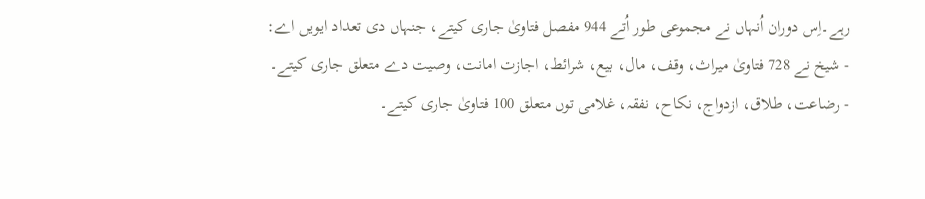رہے۔اِس دوران اُنہاں نے مجموعی طور اُتے 944 مفصل فتاویٰ جاری کیتے، جنہاں دی تعداد ایويں اے:
- شیخ نے 728 فتاویٰ میراث، وقف، مال، بیع، شرائط، اجازت امانت، وصیت دے متعلق جاری کیتے۔
- رضاعت، طلاق، ازدواج، نکاح، نفقہ، غلامی توں متعلق 100 فتاویٰ جاری کیتے۔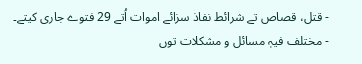- قتل، قصاص تے شرائط نفاذ سزائے اموات اُتے 29 فتوے جاری کیتے۔
- مختلف فیہٖ مسائل و مشکلات توں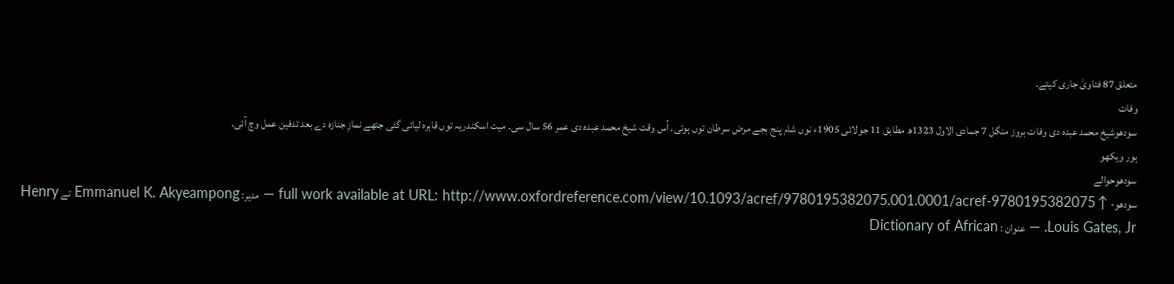متعلق 87 فتاویٰ جاری کیتے۔
وفات
سودھوشیخ محمد عبدہ دی وفات بروز منگل 7 جمادی الاول 1323ھ مطابق 11 جولائی 1905ء نوں شام پنج بجے مرض سرطان توں ہوئی۔ اُس وقت شیخ محمد عبدہ دی عمر 56 سال سی۔ میت اسکندریہ توں قاہرہ لیائی گئی جتھے نمازِ جنازہ دے بعد تدفین عمل وچ آئی۔
ہور ویکھو
سودھوحوالے
سودھو- ↑ full work available at URL: http://www.oxfordreference.com/view/10.1093/acref/9780195382075.001.0001/acref-9780195382075 — مدیر: Emmanuel K. Akyeampong تے Henry Louis Gates, Jr. — عنوان : Dictionary of African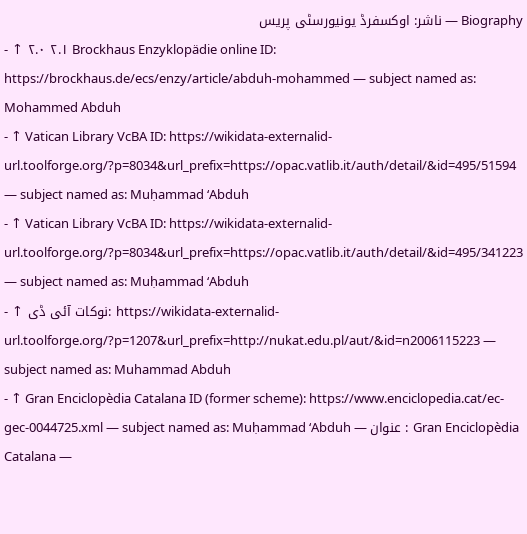Biography — ناشر: اوکسفرڈ یونیورسٹی پریس
- ↑ ۲.۰ ۲.۱ Brockhaus Enzyklopädie online ID: https://brockhaus.de/ecs/enzy/article/abduh-mohammed — subject named as: Mohammed Abduh
- ↑ Vatican Library VcBA ID: https://wikidata-externalid-url.toolforge.org/?p=8034&url_prefix=https://opac.vatlib.it/auth/detail/&id=495/51594 — subject named as: Muḥammad ʻAbduh
- ↑ Vatican Library VcBA ID: https://wikidata-externalid-url.toolforge.org/?p=8034&url_prefix=https://opac.vatlib.it/auth/detail/&id=495/341223 — subject named as: Muḥammad ʻAbduh
- ↑ نوکات آئی ڈی: https://wikidata-externalid-url.toolforge.org/?p=1207&url_prefix=http://nukat.edu.pl/aut/&id=n2006115223 — subject named as: Muhammad Abduh
- ↑ Gran Enciclopèdia Catalana ID (former scheme): https://www.enciclopedia.cat/ec-gec-0044725.xml — subject named as: Muḥammad ‘Abduh — عنوان : Gran Enciclopèdia Catalana —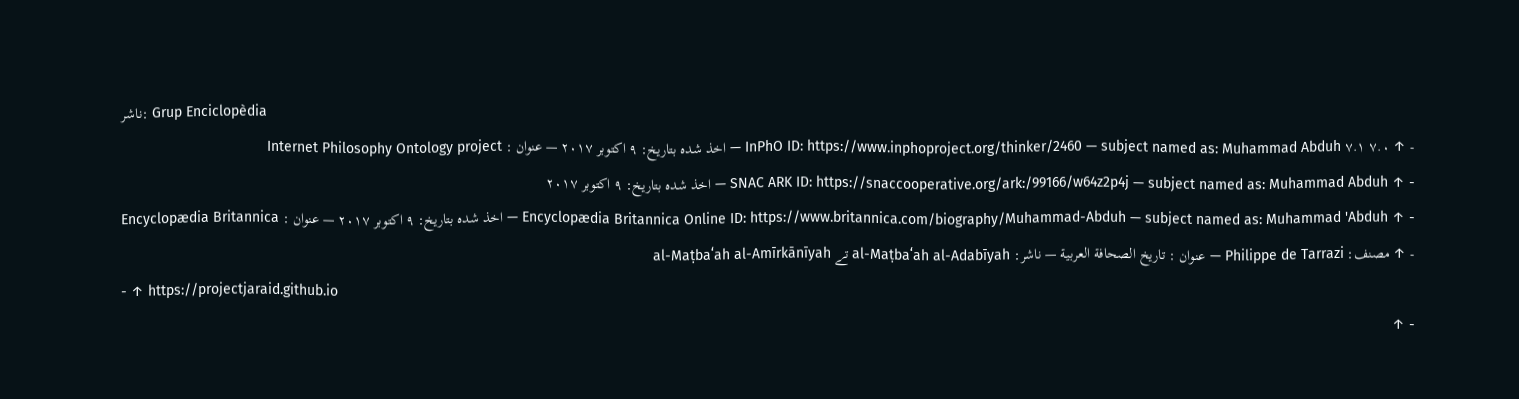ناشر: Grup Enciclopèdia
- ↑ ۷.۰ ۷.۱ InPhO ID: https://www.inphoproject.org/thinker/2460 — subject named as: Muhammad Abduh — اخذ شدہ بتاریخ: ۹ اکتوبر ۲۰۱۷ — عنوان : Internet Philosophy Ontology project
- ↑ SNAC ARK ID: https://snaccooperative.org/ark:/99166/w64z2p4j — subject named as: Muhammad Abduh — اخذ شدہ بتاریخ: ۹ اکتوبر ۲۰۱۷
- ↑ Encyclopædia Britannica Online ID: https://www.britannica.com/biography/Muhammad-Abduh — subject named as: Muhammad 'Abduh — اخذ شدہ بتاریخ: ۹ اکتوبر ۲۰۱۷ — عنوان : Encyclopædia Britannica
- ↑ مصنف: Philippe de Tarrazi — عنوان : تاريخ الصحافة العربية — ناشر: al-Maṭbaʻah al-Adabīyah تے al-Maṭbaʻah al-Amīrkānīyah
- ↑ https://projectjaraid.github.io
- ↑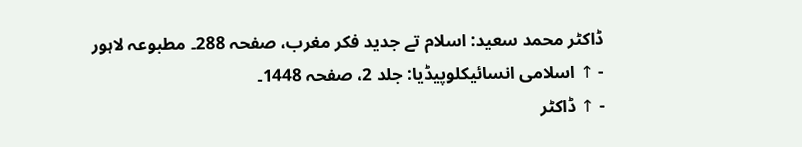ڈاکٹر محمد سعید: اسلام تے جدید فکر مغرب، صفحہ 288۔ مطبوعہ لاہور
- ↑ اسلامی انسائیکلوپیڈیا: جلد 2، صفحہ 1448۔
- ↑ ڈاکٹر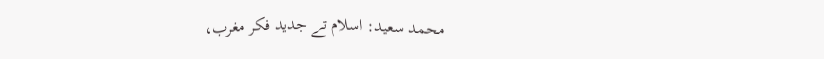محمد سعید: اسلام تے جدید فکر مغرب،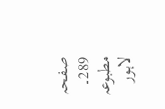صفحہ 289۔ مطبوعہ لاہور